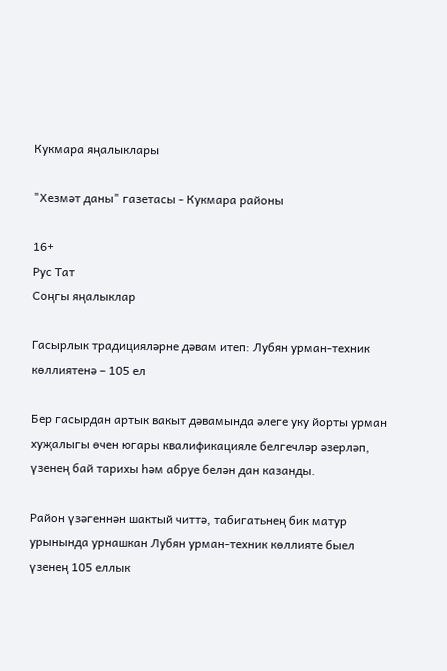Кукмара яңалыклары

"Хезмәт даны" газетасы - Кукмара районы

16+
Рус Тат
Соңгы яңалыклар

Гасырлык традицияләрне дәвам итеп: Лубян урман-техник көллиятенә – 105 ел

Бер гасырдан артык вакыт дәвамында әлеге уку йорты урман хуҗалыгы өчен югары квалификацияле белгечләр әзерләп, үзенең бай тарихы һәм абруе белән дан казанды.

Район үзәгеннән шактый читтә, табигатьнең бик матур урынында урнашкан Лубян урман-техник көллияте быел үзенең 105 еллык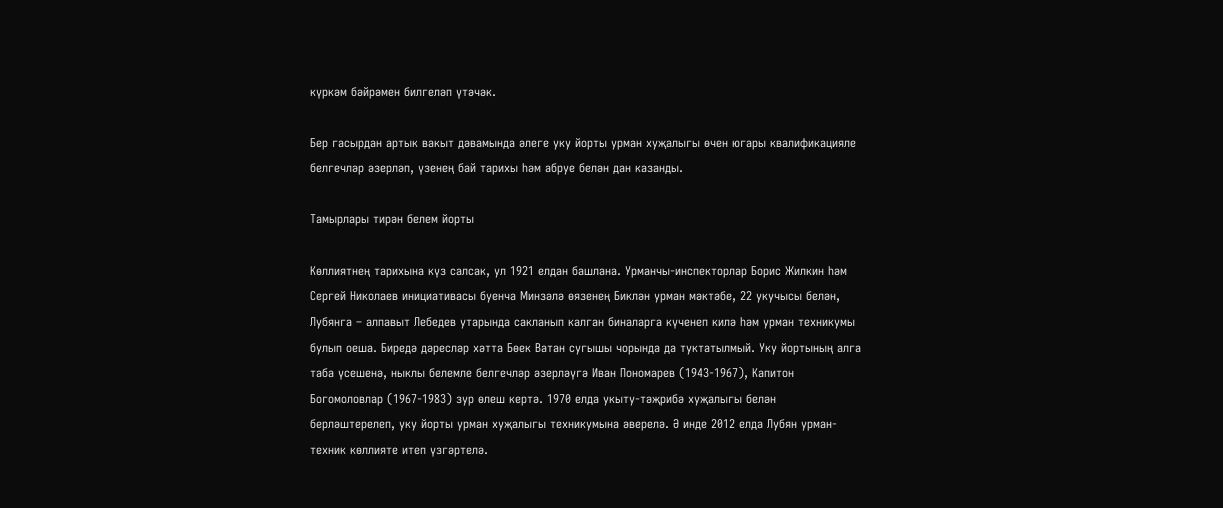күркәм бәйрәмен билгеләп үтәчәк.

Бер гасырдан артык вакыт дәвамында әлеге уку йорты урман хуҗалыгы өчен югары квалификацияле белгечләр әзерләп, үзенең бай тарихы һәм абруе белән дан казанды.

Тамырлары тирән белем йорты

Көллиятнең тарихына күз салсак, ул 1921 елдан башлана. Урманчы-инспекторлар Борис Жилкин һәм Сергей Николаев инициативасы буенча Минзәлә өязенең Биклән урман мәктәбе, 22 укучысы белән, Лубянга – алпавыт Лебедев утарында сакланып калган биналарга күченеп килә һәм урман техникумы булып оеша. Биредә дәресләр хәтта Бөек Ватан сугышы чорында да туктатылмый. Уку йортының алга таба үсешенә, ныклы белемле белгечләр әзерләүгә Иван Пономарев (1943-1967), Капитон Богомоловлар (1967-1983) зур өлеш кертә. 1970 елда укыту-тәҗрибә хуҗалыгы белән берләштерелеп, уку йорты урман хуҗалыгы техникумына әверелә. Ә инде 2012 елда Лубян урман-техник көллияте итеп үзгәртелә.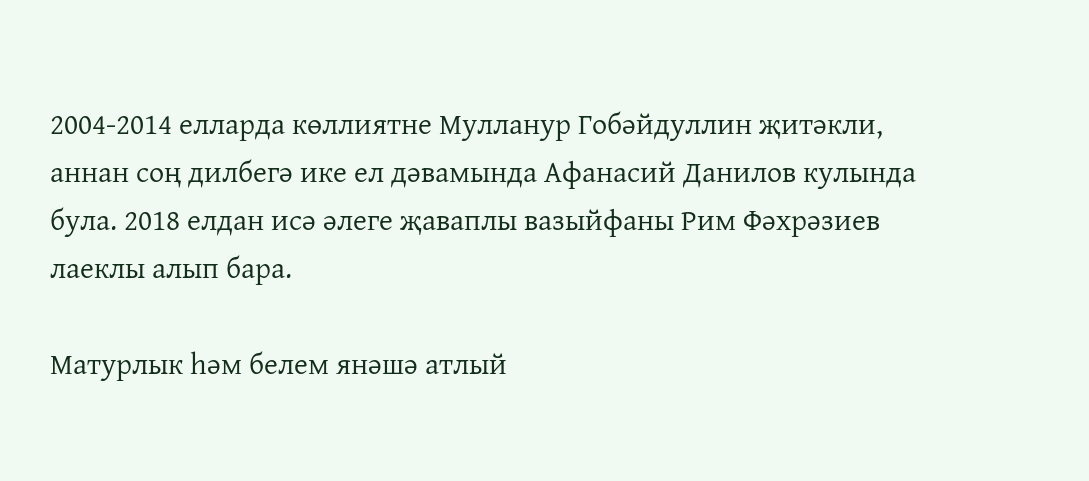2004-2014 елларда көллиятне Мулланур Гобәйдуллин җитәкли, аннан соң дилбегә ике ел дәвамында Афанасий Данилов кулында була. 2018 елдан исә әлеге җаваплы вазыйфаны Рим Фәхрәзиев лаеклы алып бара.

Матурлык һәм белем янәшә атлый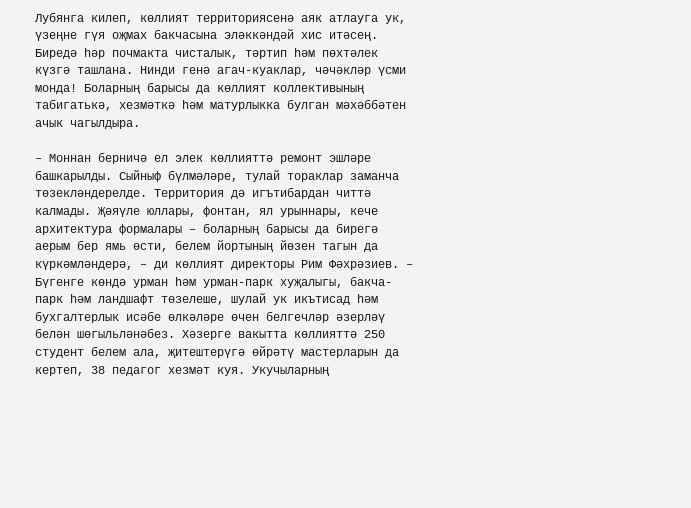Лубянга килеп, көллият территориясенә аяк атлауга ук, үзеңне гүя оҗмах бакчасына эләккәндәй хис итәсең. Биредә һәр почмакта чисталык, тәртип һәм пөхтәлек күзгә ташлана. Нинди генә агач-куаклар, чәчәкләр үсми монда! Боларның барысы да көллият коллективының табигатькә, хезмәткә һәм матурлыкка булган мәхәббәтен ачык чагылдыра.

– Моннан берничә ел элек көллияттә ремонт эшләре башкарылды. Сыйныф бүлмәләре, тулай тораклар заманча төзекләндерелде. Территория дә игътибардан читтә калмады. Җәяүле юллары, фонтан, ял урыннары, кече архитектура формалары – боларның барысы да бирегә аерым бер ямь өсти, белем йортының йөзен тагын да күркәмләндерә, – ди көллият директоры Рим Фәхрәзиев. – Бүгенге көндә урман һәм урман-парк хуҗалыгы, бакча-парк һәм ландшафт төзелеше, шулай ук икътисад һәм бухгалтерлык исәбе өлкәләре өчен белгечләр әзерләү белән шөгыльләнәбез. Хәзерге вакытта көллияттә 250 студент белем ала, җитештерүгә өйрәтү мастерларын да кертеп, 38 педагог хезмәт куя. Укучыларның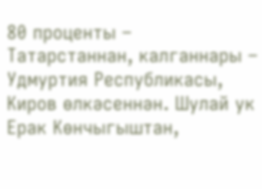80 проценты – Татарстаннан, калганнары – Удмуртия Республикасы, Киров өлкәсеннән. Шулай ук Ерак Көнчыгыштан,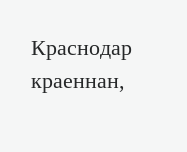Краснодар краеннан,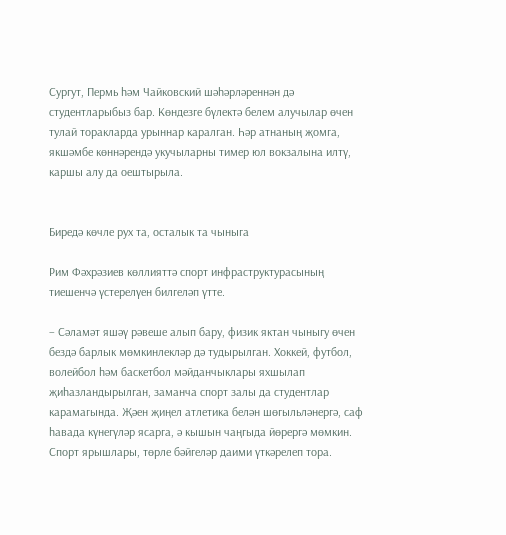Сургут, Пермь һәм Чайковский шәһәрләреннән дә студентларыбыз бар. Көндезге бүлектә белем алучылар өчен тулай торакларда урыннар каралган. Һәр атнаның җомга, якшәмбе көннәрендә укучыларны тимер юл вокзалына илтү, каршы алу да оештырыла.


Биредә көчле рух та, осталык та чыныга

Рим Фәхрәзиев көллияттә спорт инфраструктурасының тиешенчә үстерелүен билгеләп үтте.

– Сәламәт яшәү рәвеше алып бару, физик яктан чыныгу өчен бездә барлык мөмкинлекләр дә тудырылган. Хоккей, футбол, волейбол һәм баскетбол мәйданчыклары яхшылап җиһазландырылган, заманча спорт залы да студентлар карамагында. Җәен җиңел атлетика белән шөгыльләнергә, саф һавада күнегүләр ясарга, ә кышын чаңгыда йөрергә мөмкин. Спорт ярышлары, төрле бәйгеләр даими үткәрелеп тора.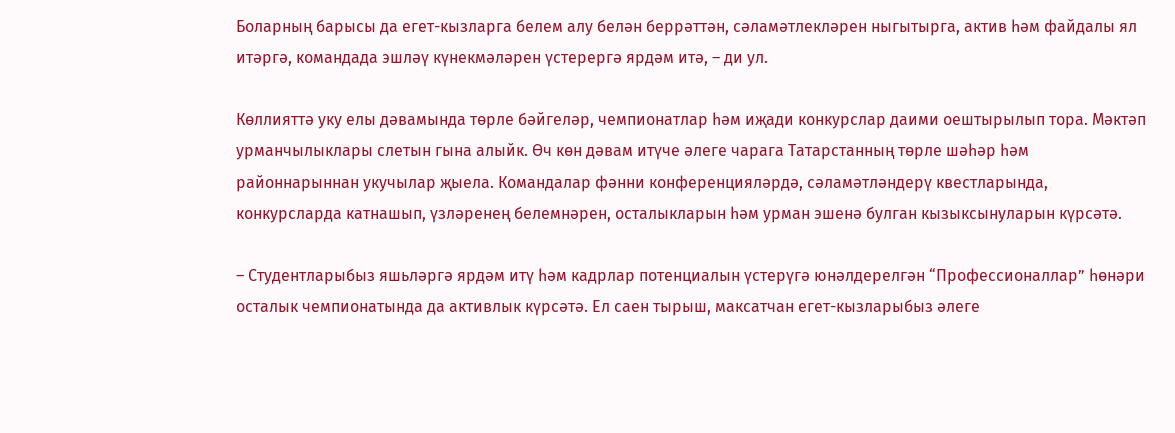Боларның барысы да егет-кызларга белем алу белән беррәттән, сәламәтлекләрен ныгытырга, актив һәм файдалы ял итәргә, командада эшләү күнекмәләрен үстерергә ярдәм итә, – ди ул.

Көллияттә уку елы дәвамында төрле бәйгеләр, чемпионатлар һәм иҗади конкурслар даими оештырылып тора. Мәктәп урманчылыклары слетын гына алыйк. Өч көн дәвам итүче әлеге чарага Татарстанның төрле шәһәр һәм районнарыннан укучылар җыела. Командалар фәнни конференцияләрдә, сәламәтләндерү квестларында, конкурсларда катнашып, үзләренең белемнәрен, осталыкларын һәм урман эшенә булган кызыксынуларын күрсәтә.

– Студентларыбыз яшьләргә ярдәм итү һәм кадрлар потенциалын үстерүгә юнәлдерелгән “Профессионаллар” һөнәри осталык чемпионатында да активлык күрсәтә. Ел саен тырыш, максатчан егет-кызларыбыз әлеге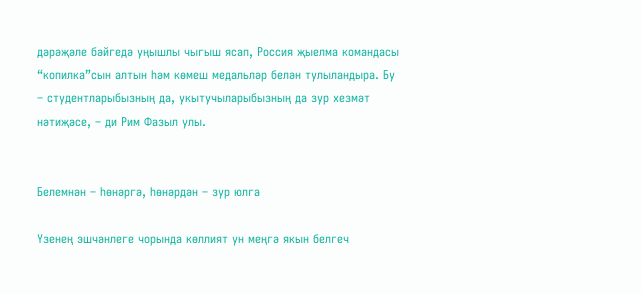дәрәҗәле бәйгедә уңышлы чыгыш ясап, Россия җыелма командасы “копилка”сын алтын һәм көмеш медальләр белән тулыландыра. Бу – студентларыбызның да, укытучыларыбызның да зур хезмәт нәтиҗәсе, – ди Рим Фазыл улы.


Белемнән – һөнәргә, һөнәрдән – зур юлга

Үзенең эшчәнлеге чорында көллият ун меңгә якын белгеч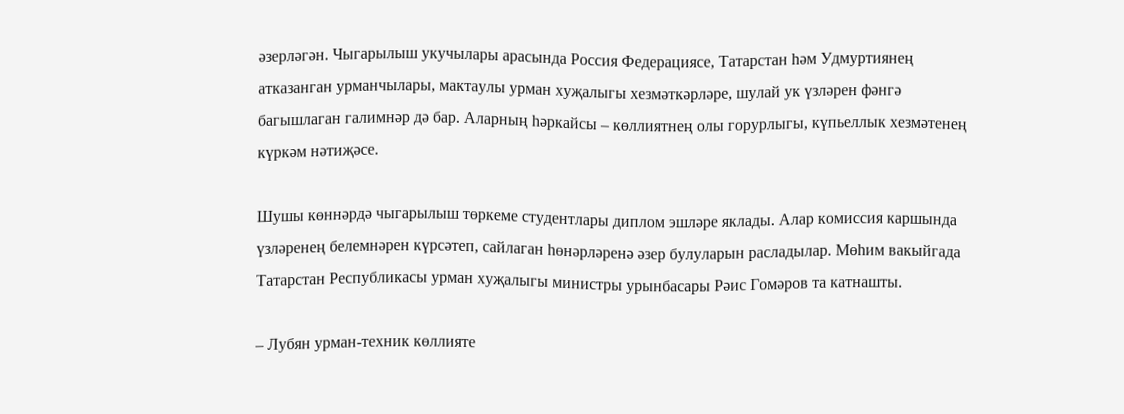әзерләгән. Чыгарылыш укучылары арасында Россия Федерациясе, Татарстан һәм Удмуртиянең атказанган урманчылары, мактаулы урман хуҗалыгы хезмәткәрләре, шулай ук үзләрен фәнгә багышлаган галимнәр дә бар. Аларның һәркайсы – көллиятнең олы горурлыгы, күпьеллык хезмәтенең күркәм нәтиҗәсе.

Шушы көннәрдә чыгарылыш төркеме студентлары диплом эшләре яклады. Алар комиссия каршында үзләренең белемнәрен күрсәтеп, сайлаган һөнәрләренә әзер булуларын расладылар. Мөһим вакыйгада Татарстан Республикасы урман хуҗалыгы министры урынбасары Рәис Гомәров та катнашты.

– Лубян урман-техник көллияте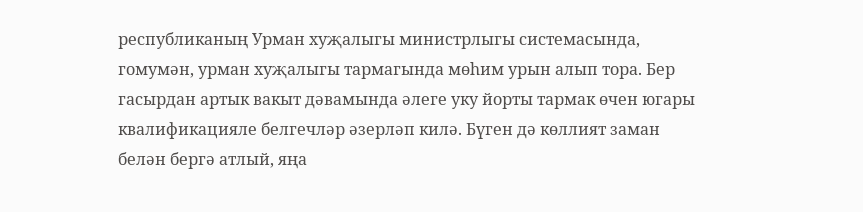республиканың Урман хуҗалыгы министрлыгы системасында, гомумән, урман хуҗалыгы тармагында мөһим урын алып тора. Бер гасырдан артык вакыт дәвамында әлеге уку йорты тармак өчен югары квалификацияле белгечләр әзерләп килә. Бүген дә көллият заман белән бергә атлый, яңа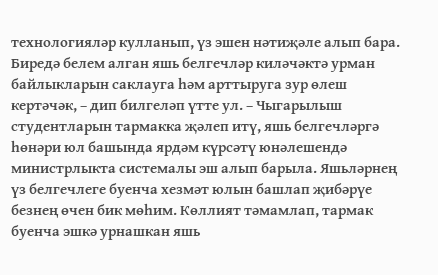технологияләр кулланып, үз эшен нәтиҗәле алып бара. Биредә белем алган яшь белгечләр киләчәктә урман байлыкларын саклауга һәм арттыруга зур өлеш кертәчәк, – дип билгеләп үтте ул. – Чыгарылыш студентларын тармакка җәлеп итү, яшь белгечләргә һөнәри юл башында ярдәм күрсәтү юнәлешендә министрлыкта системалы эш алып барыла. Яшьләрнең үз белгечлеге буенча хезмәт юлын башлап җибәрүе безнең өчен бик мөһим. Көллият тәмамлап, тармак буенча эшкә урнашкан яшь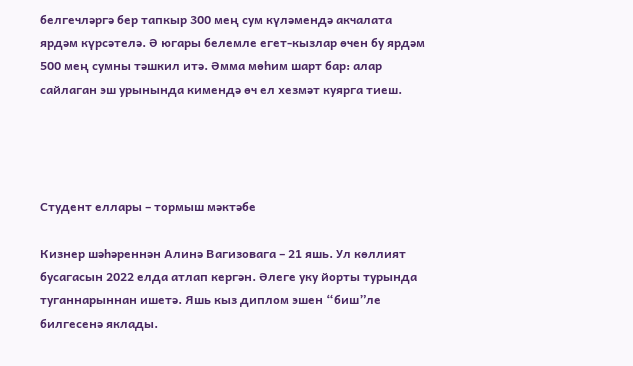белгечләргә бер тапкыр 300 мең сум күләмендә акчалата ярдәм күрсәтелә. Ә югары белемле егет-кызлар өчен бу ярдәм 500 мең сумны тәшкил итә. Әмма мөһим шарт бар: алар сайлаган эш урынында кимендә өч ел хезмәт куярга тиеш.




Студент еллары – тормыш мәктәбе

Кизнер шәһәреннән Алинә Вагизовага – 21 яшь. Ул көллият бусагасын 2022 елда атлап кергән. Әлеге уку йорты турында туганнарыннан ишетә. Яшь кыз диплом эшен “биш”ле билгесенә яклады.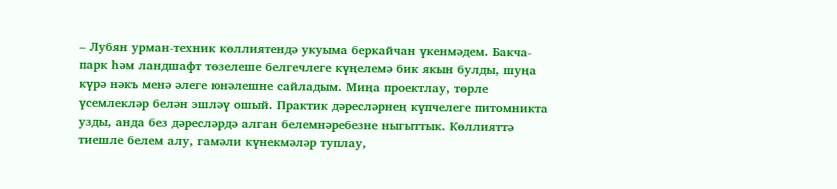– Лубян урман-техник көллиятендә укуыма беркайчан үкенмәдем. Бакча-парк һәм ландшафт төзелеше белгечлеге күңелемә бик якын булды, шуңа күрә нәкъ менә әлеге юнәлешне сайладым. Миңа проектлау, төрле үсемлекләр белән эшләү ошый. Практик дәресләрнең күпчелеге питомникта узды, анда без дәресләрдә алган белемнәребезне ныгыттык. Көллияттә тиешле белем алу, гамәли күнекмәләр туплау,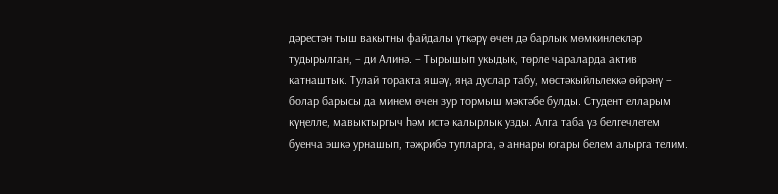дәрестән тыш вакытны файдалы үткәрү өчен дә барлык мөмкинлекләр тудырылган, – ди Алинә. – Тырышып укыдык, төрле чараларда актив катнаштык. Тулай торакта яшәү, яңа дуслар табу, мөстәкыйльлеккә өйрәнү – болар барысы да минем өчен зур тормыш мәктәбе булды. Студент елларым күңелле, мавыктыргыч һәм истә калырлык узды. Алга таба үз белгечлегем буенча эшкә урнашып, тәҗрибә тупларга, ә аннары югары белем алырга телим.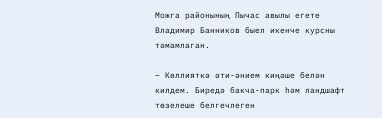Можга районының Пычас авылы егете Владимир Банников быел икенче курсны тәмамлаган.

– Көллияткә әти-әнием киңәше белән килдем. Биредә бакча-парк һәм ландшафт төзелеше белгечлеген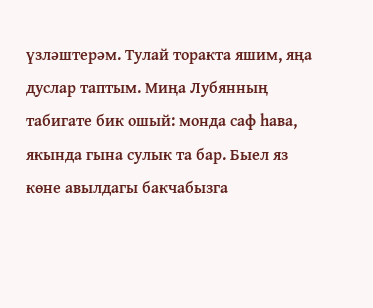үзләштерәм. Тулай торакта яшим, яңа дуслар таптым. Миңа Лубянның табигате бик ошый: монда саф һава, якында гына сулык та бар. Быел яз көне авылдагы бакчабызга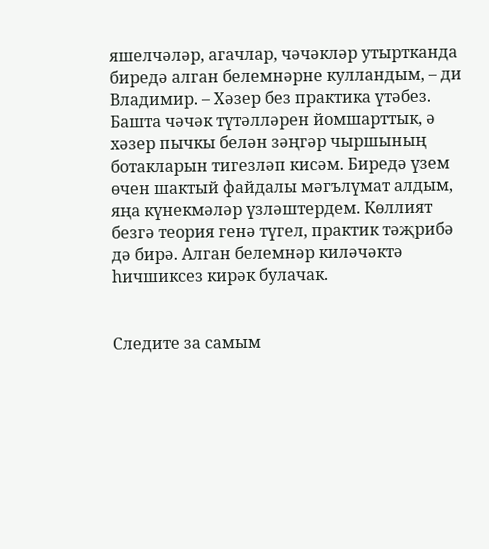яшелчәләр, агачлар, чәчәкләр утыртканда биредә алган белемнәрне кулландым, – ди Владимир. – Хәзер без практика үтәбез. Башта чәчәк түтәлләрен йомшарттык, ә хәзер пычкы белән зәңгәр чыршының ботакларын тигезләп кисәм. Биредә үзем өчен шактый файдалы мәгълүмат алдым, яңа күнекмәләр үзләштердем. Көллият безгә теория генә түгел, практик тәҗрибә дә бирә. Алган белемнәр киләчәктә һичшиксез кирәк булачак.


Следите за самым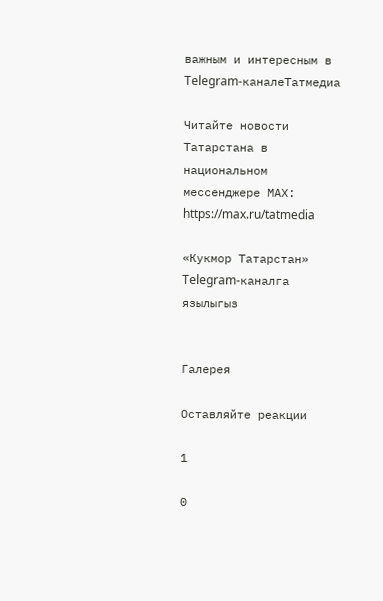важным и интересным в Telegram-каналеТатмедиа

Читайте новости Татарстана в национальном мессенджере MАХ: https://max.ru/tatmedia

«Кукмор Татарстан» Telegram-каналга язылыгыз


Галерея

Оставляйте реакции

1

0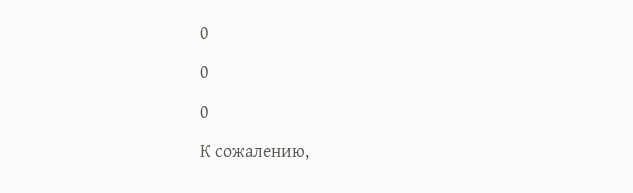0

0

0

К сожалению,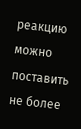реакцию можно поставить не более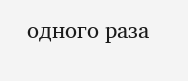одного раза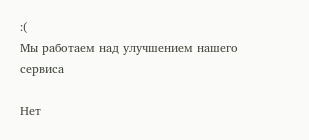:(
Мы работаем над улучшением нашего сервиса

Нет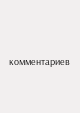комментариев